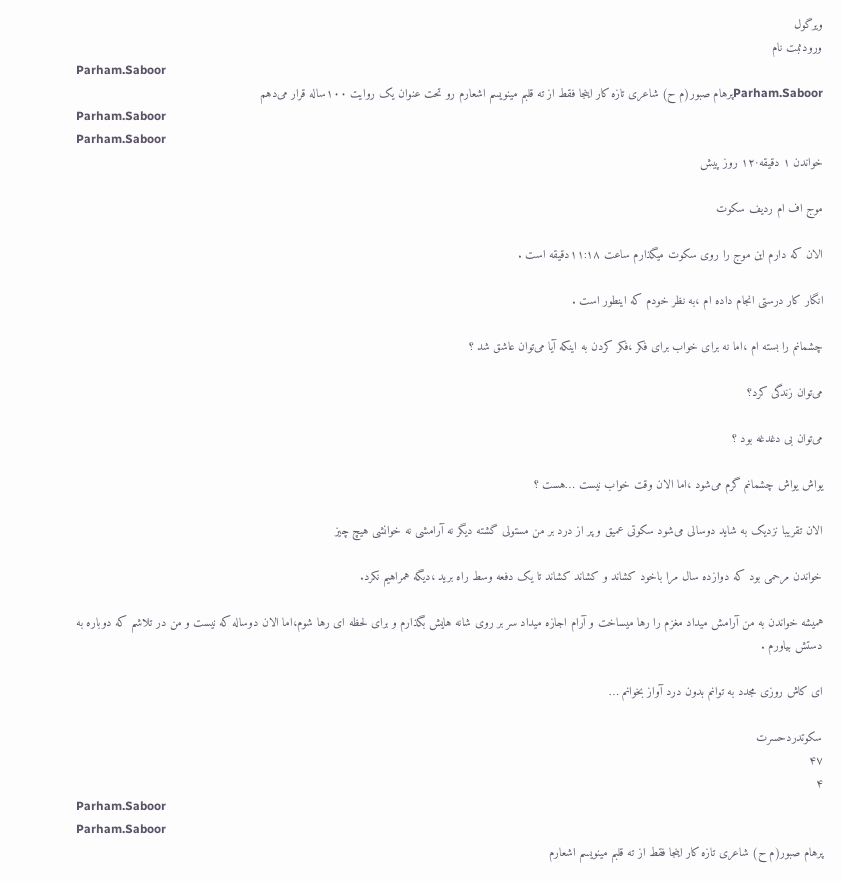ویرگول
ورودثبت نام
Parham.Saboor
Parham.Saboorپرهام صبور(م ح) شاعری تازه کار اینجا فقط از ته قلبم مینویسم اشعارم رو تحت عنوان یک روایت ۱۰۰ساله قرار می‌دهم
Parham.Saboor
Parham.Saboor
خواندن ۱ دقیقه·۱۲ روز پیش

موج اف ام ردیف سکوت

الان که دارم این موج را روی سکوت میگذارم ساعت ۱۱:۱۸دقیقه است .

انگار کار درستی انجام داده ام ،به نظر خودم که اینطور است .

چشمانم را بسته ام ،اما نه برای خواب برای فکر ،فکر کردن به اینکه آیا می‌توان عاشق شد ؟

می‌توان زندگی کرد؟

می‌توان بی دغدغه بود ؟

یواش یواش چشمانم گرم می‌شود ،اما الان وقت خواب نیست …هست ؟

الان تقریبا نزدیک به شاید دوسالی می‌شود سکوتی عمیق و پر از درد بر من مستولی گشته دیگر نه آرامشی نه خوانشی هیچ چیز

خواندن مرحمی بود که دوازده سال مرا باخود کشاند و کشاند ‌کشاند تا یک دفعه وسط راه برید ،دیگه همراهیم نکرد.

همیشه خواندن به من آرامش میداد مغزم را رها میساخت و آرام اجازه میداد سر بر روی شانه هایش بگذارم و برای لحظه ای رها شوم،اما الان دوساله که نیست و من در تلاشم که دوباره به دستش بیاورم .

ای کاش روزی مجدد به توانم بدون درد آواز بخوانم …

سکوتدردحسرت
۴۷
۴
Parham.Saboor
Parham.Saboor
پرهام صبور(م ح) شاعری تازه کار اینجا فقط از ته قلبم مینویسم اشعارم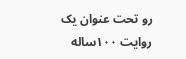رو تحت عنوان یک روایت ۱۰۰ساله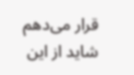قرار می‌دهم
شاید از این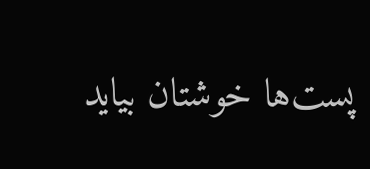پست‌ها خوشتان بیاید